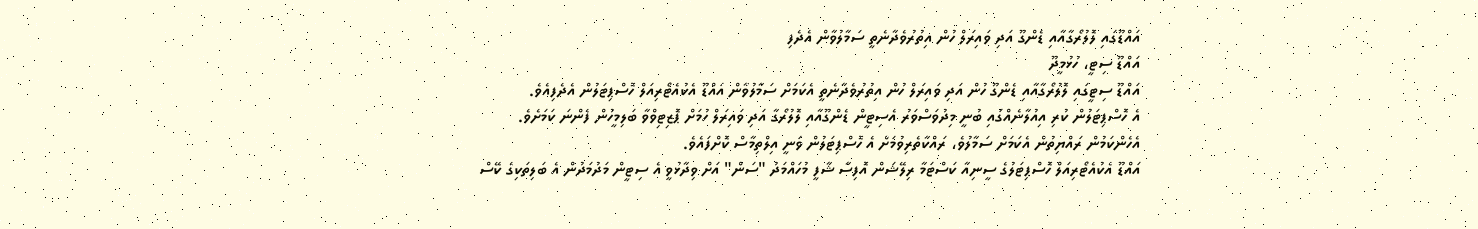އައްޑޫގައި ލޮލުރޯގާއާއި ޑެންގޫ އަދި ވައިރަލް ހުން އިތުރުވެދާނެތީ ސަމާލުވާން އެދެފި
އައްޑޫ ސިޓީ، ހުޅުމީދޫ
އައްޑޫ ސިޓީގައި ލޮލުރޯގާއާއި ޑެންގޫ ހުން އަދި ވައިރަލް ހުން އިތުރުވެދާނެތީ އެކަމަށް ސަމާލުވާން އައްޑޫ އެކުއެޓޯރިއަލް ހޮސްޕިޓަލުން އެދެފިއެވެ.
އެ ހޮސްޕިޓަލުން ކުރި އިއުލާނެއްގައި ބުނީ މިދުވަސްވަރު އެސިޓީން ޑެންގޫއާއި ލޮލުރޯގާ އަދި ވައިރަލް ހުމަށް ޕޮޒިޓިވްވާ ބަލިމީހުން ފެންނަ ކަމަށެވެ.
އެހެންކަމުން ރައްޔިތުން އެކަމަށް ސަމާލުވެ، ރައްކާތެރިވުމަށް އެ ހޮސްޕިޓަލުން ވަނީ އިލްތިމާސް ކޮށްފައެވެ.
އައްޑޫ އެކުއެޓޯރިއަލް ހޮސްޕިޓަލުގެ ސީނިއާ ކަސްޓަމާ ރިލޭޝަން އޮފިސާ ޝާފީ މުހައްމަދު "ސަން" އަށް ވިދާޅުވީ އެ ސިޓީން މަދުމަދުން އެ ބަލިތަކިގެ ކޭސް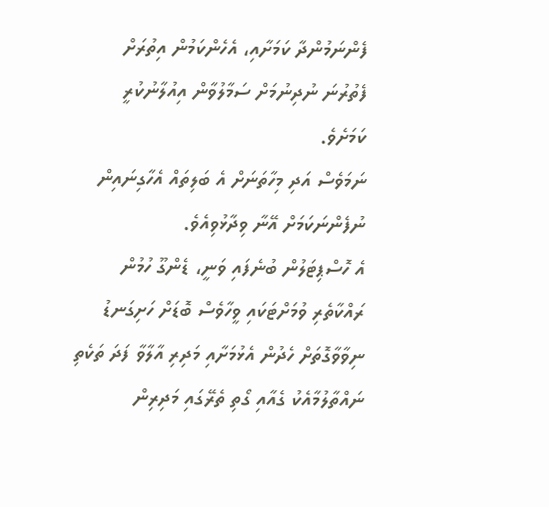ފެންނަމުންދާ ކަމަށާއި، އެހެންކަމުން އިތުރަށް ފެތުރުނަ ނުދިނުމަށް ސަމާލުވާން އިއުލާނުކުރީ ކަމަށެވެ.
ނަމަވެސް އަދި މިހާތަނަށް އެ ބަލިތައް އެހާގިނައިން ނުފެންނަކަމަށް އޭނާ ވިދާޅުވިއެވެ.
އެ ހޮސްޕިޓަލުން ބުނެފައި ވަނީ، ޑެންގޫ ހުމުން ރައްކާތެރި ވުމަށްޓަކައި ވީހާވެސް ބޮޑަށް ހަށިގަނޑު ނިވާވާގޮތަށް ހެދުން އެޅުމަށާއި މަދިރި އާލާވާ ފަދަ ތަކެތި ނައްތާލުމާއެކު ގެއާއި ގޯތި ތެރޭގައި މަދިރިން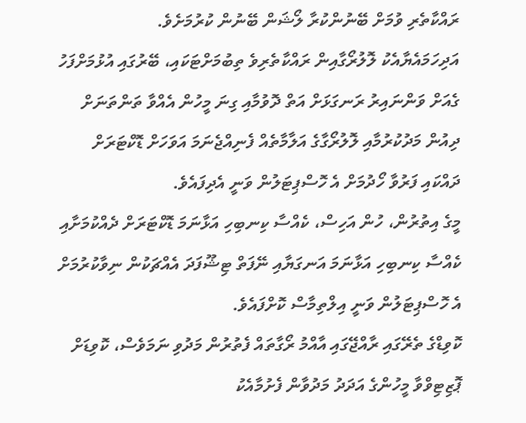ރައްކާތެރި ވުމަށް ބޭނުންކުރާ ލޯޝަން ބޭނުން ކުރުމަށެވެ.
އަދިހަމައެޔާއެކު ލޮލުރޯގާއިން ރައްކާތެރިވެ ތިބުމަށްޓަކައި، ބޭރުގައި އުޅުމަށްފަހު ގެއަށް ވަންނައިރު ރަނގަޅަށް އަތް ދޮވުމާއި ގިނަ މީހުން އެއްވާ ތަންތަނަށް ދިއުން މަދުކުރުމާއި ލޮލުރޯގާގެ އަލާމާތެއް ފެނިއްޖެނަމަ އަވަހަށް ޑޮކްޓަރަށް ދައްކައި ފަރުވާ ހޯދުމަށް އެ ހޮސްޕިޓަލުން ވަނީ އެދިފައެވެ.
މީގެ އިތުރުން، ހުން އަހިސް، ކެއްސާ ކިނބިހި އަޅާނަމަ ޑޮކްޓަރަށް ދެއްކުމަށާއި ކެއްސާ ކިނބިހި އަޅާނަމަ އަނގަޔާއި ނޭފަތް ޓިޝޫފަދަ އެއްޗަކުން ނިވާކުރުމަށް އެ ހޮސްޕިޓަލުން ވަނީ އިލްތިމާސް ކޮށްފައެވެ.
ކޮވިޑްގެ ތެރޭގައި ރާއްޖޭގައި އާއްމު ރޯގާތައް ފެތުރުން މަދުވި ނަމަވެސް، ކޮވިޑަށް ޕޮޒިޓިވްވާ މީހުންގެ އަދަދު މަދުވާން ފެށުމާއެކު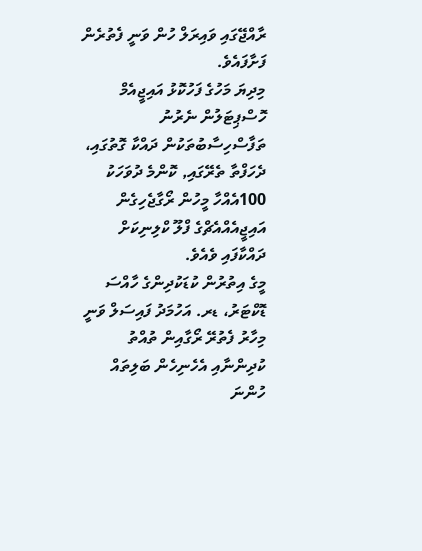ރާއްޖޭގައި ވައިރަލް ހުން ވަނީ ފެތުރެން ފަށާފައެވެ.
މިދިޔަ މަހުގެ ފަހުކޮޅު އައިޖީއެމް ހޮސްޕިޓަލުން ނެރުނު ތަފާސްހިސާބުތަކުން ދައްކާ ގޮތުގައި، ދެހަފްތާ ތެރޭގައި, ކޮންމެ ދުވަހަކު 100އެއްހާ މީހުން ރޯގާޖެހިގެން އައިޖީއެއްއެޗްގެ ފްލޫ ކްލިނިކަށް ދައްކާފައި ވެއެވެ.
މީގެ އިތުރުން ކުޑަކުދިންގެ ހާއްސަ ޑޮކްޓަރު، ޑރ. އަހުމަދު ފައިސަލް ވަނީ މިހާރު ފެތުރޭ ރޯގާއިން ތުއްތު ކުދިންނާއި އެހެނިހެން ބަލިތައް ހުންނަ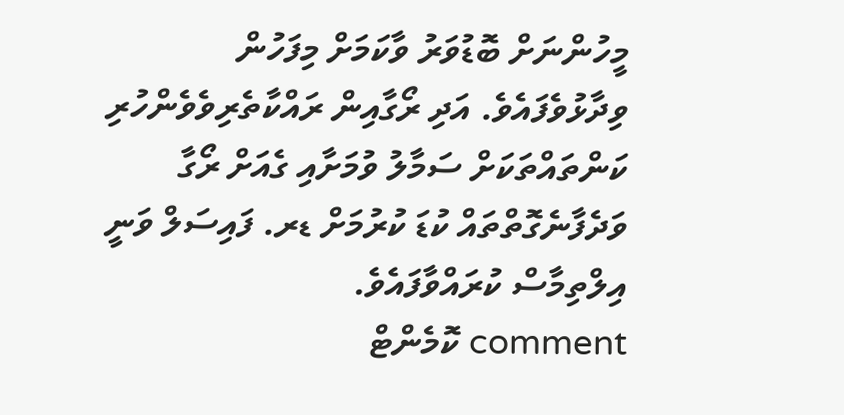މީހުންނަށް ބޮޑުވަރު ވާކަމަށް މިފަހުން ވިދާޅުވެފައެވެ. އަދި ރޯގާއިން ރައްކާތެރިވެވެންހުރި ކަންތައްތަކަށް ސަމާލު ވުމަށާއި ގެއަށް ރޯގާ ވަދެފާނެގޮތްތައް ކުޑަ ކުރުމަށް ޑރ. ފައިސަލް ވަނީ އިލްތިމާސް ކުރައްވާފައެވެ.
comment ކޮމެންޓް